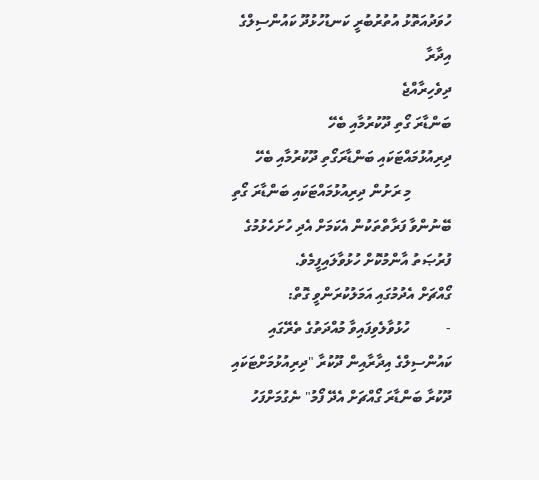ހުވަދުއަތޮޅު އުތުރުބުރީ ކަނޑުހުޅުދޫ ކައުންސިލްގެ އިދާރާ
ދިވެހިރާއްޖެ
ބަންޑާރަ ގޯތި ދޫކުރުމާއި ބެހޭ
ދިރިއުޅުމައްޓަކައި ބަންޑާރަގޯތި ދޫކުރުމާއި ބެހޭ
           މި ރަށުން ދިރިއުޅުމައްޓަކައި ބަންޑާރަ ގޯތި ބޭނުންވާ ފަރާތްތަކުން އެކަމަށް އެދި ހުށަހެޅުމުގެ ފުރުޞަތު އާންމުކޮށް ހުޅުވާލައިފީމެވެ.
ގޯއްޗަށް އެދުމުގައި އަމަލުކުރަންވީ ގޮތް:
-          ހުޅުވާލެވިފައިވާ މުއްދަތުގެ ތެރޭގައި ކައުންސިލްގެ އިދާރާއިން ދޫކުރާ "ދިރިއުޅުމަށްޓަކައި ދޫކުރާ ބަންޑާރަ ގޯއްޗަށް އެދޭ ފޯމު" ނެގުމަށްފަހު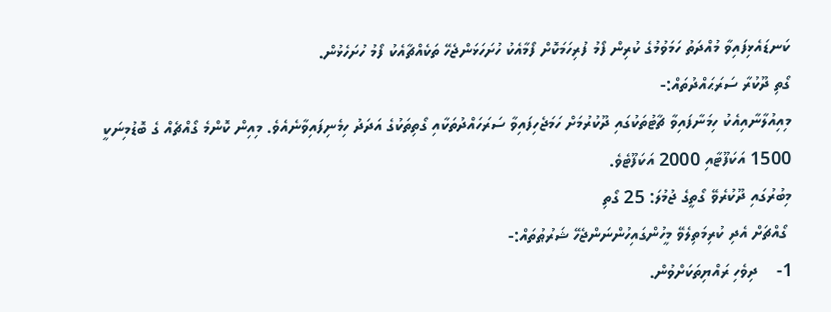ކަނޑައެޅިފައިވާ މުއްދަތު ހަމަވުމުގެ ކުރިން ފޯމު ފުރިހަމަކޮށް ފޯމާއެކު ހުށަހަޅަންޖެހޭ ތަކެއްޗާއެކު ފޯމު ހުށަހެޅުން.
ގޯތި ދޫކުރާ ސަރަޙައްދުތައް:-
މިއިއުލާނާއިއެކު ހިމަނާފައިވާ ޗާޓުތަކުގައި ދޫކުރުމަށް ހަމަޖެހިފައިވާ ސަރަހައްދުތަކާއި ގޯތިތަކުގެ އަދަދު ހިމެނިފައިވާނެއެވެ. މިއިން ކޮންމެ ގޯއްޗެއް ގެ ބޮޑުމިނަކީ 1500 އަކަފޫޓާއި 2000 އަކަފޫޓެވެ.
މިބުރުގައި ދޫކުރެވޭ ގޯތީގެ ޖުމުލަ: 25 ގޯތި
 ގޯއްޗަށް އެދި ކުރިމަތިލެވޭ މީހުންގައިހުންނަންޖެހޭ ޝަރުޠުތައް:-
1-    ދިވެހި ރައްޔިތަކަށްވުން.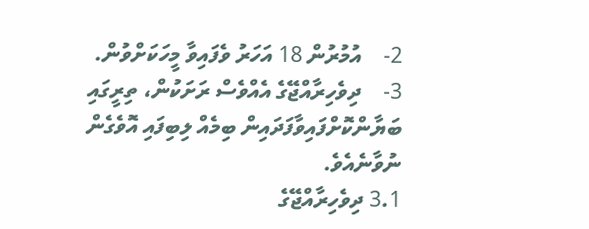2-    އުމުރުން 18 އަހަރު ވެފައިވާ މީހަކަށްވުން.
3-    ދިވެހިރާއްޖޭގެ އެއްވެސް ރަށަކުން، ތިރީގައި ބަޔާންކޮށްފައިވާފަދައިން ބިމެއް ލިބިފައި އޮވެގެން ނުވާނެއެވެ.
3.1 ދިވެހިރާއްޖޭގެ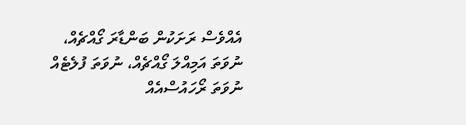އެއްވެސް ރަށަކުން ބަންޑާރަ ގޯއްޗެއް، ނުވަތަ އަމިއްލަ ގޯއްޗެއް، ނުވަތަ ފުލެޓެއް ނުވަތަ ރޯހައުސްއެއް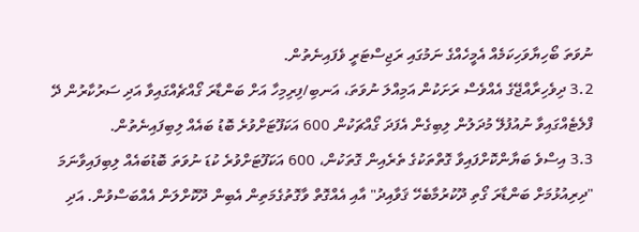ނުވަތަ ބޯހިޔާވަހިކަމެއް އެމީހެއްގެ ނަމުގައި ރަޖިސްޓަރީ ވެފައިނެތުން.
3.2 ދިވެހިރާއްޖޭގެ އެއްވެސް ރަށަކުން އަމިއްލަ ނުވަތަ، އަނބި/ފިރިމިހާ އަށް ބަންޑާރަ ގޯއްޗެއްގައިވާ އަދި ސަރުކާރުން ދޭ ފްލެޓެއްގައިވާ ނުއުފުލޭ މުދަލުން ލިބިގެން އެފަދަ ގޯއްޗަކުން 600 އަކަފޫޓަށްވުރެ ބޮޑު ބައެއް ލިބިފައިނެތުން.
3.3 އިސްވެ ބަޔާންކޮށްފައިވާ ގޮތްތަކުގެ ތެރެއިން ގޮތަކުން، 600 އަކަފޫޓަށްވުރެ ކުޑަ ނުވަތަ ބޮޑުބައެއް ލިބިފައިވާނަމަ "ދިރިއުޅުމަށް ބަންޑާރަ ގޯތި ދޫކުރުމާބެހޭ ޤަވާއިދު" އާއި އެއްގޮތް ވާގޮތުގެމަތިން އެބިން ދޫކޮށްލަން އެއްބަސްވުން. އަދި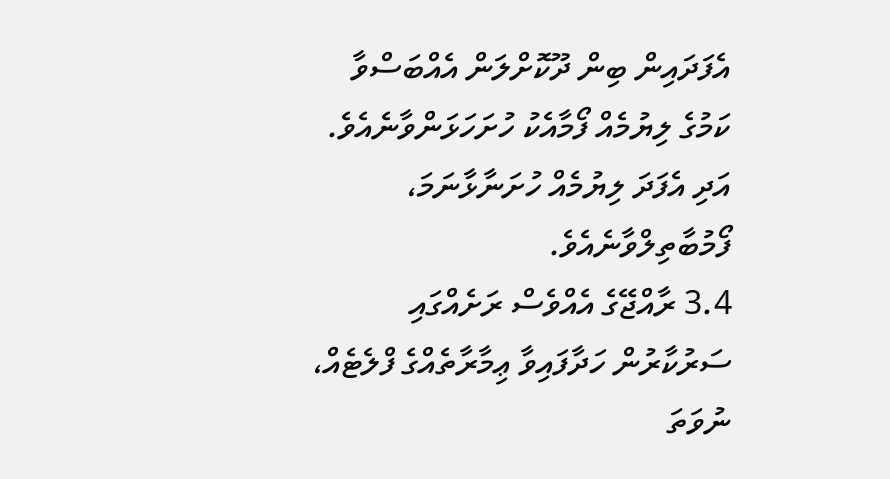އެފަދައިން ބިން ދޫކޮށްލަން އެއްބަސްވާ ކަމުގެ ލިޔުމެއް ފޯމާއެކު ހުށަހަޅަންވާނެއެވެ. އަދި އެފަދަ ލިޔުމެއް ހުށަނާޅާނަމަ، ފޯމުބާތިލްވާނެއެވެ.
3.4 ރާއްޖޭގެ އެއްވެސް ރަށެއްގައި ސަރުކާރުން ހަދާފައިވާ ޢިމާރާތެއްގެ ފްލެޓެއް، ނުވަތަ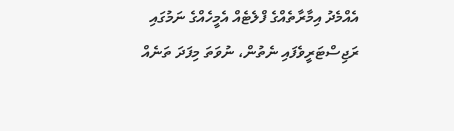އެއްމެދު އިމާރާތެއްގެ ފްލެޓެއް އެމީހެއްގެ ނަމުގައި ރަޖިސްޓަރީވެފައި ނެތުން، ނުވަތަ މިފަދަ ތަނެއް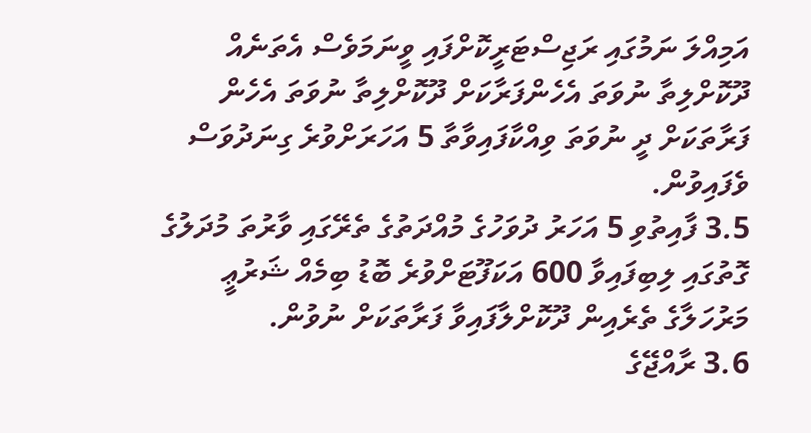އަމިއްލަ ނަމުގައި ރަޖިސްޓަރީކޮށްފައި ވީނަމަވެސް އެތަނެއް ދޫކޮށްލިތާ ނުވަތަ އެހެންފަރާކަށް ދޫކޮށްލިތާ ނުވަތަ އެހެން ފަރާތަކަށް ދީ ނުވަތަ ވިއްކާފައިވާތާ 5 އަހަރަށްވުރެ ގިނަދުވަސް ވެފައިވުން.
3.5 ފާއިތުވި 5 އަހަރު ދުވަހުގެ މުއްދަތުގެ ތެރޭގައި ވާރުތަ މުދަލުގެ ގޮތުގައި ލިބިފައިވާ 600 އަކަފޫޓަށްވުރެ ބޮޑު ބިމެއް ޝަރުޢީ މަރުހަލާގެ ތެރެއިން ދޫކޮށްލާފައިވާ ފަރާތަކަށް ނުވުން.
3.6 ރާއްޖޭގެ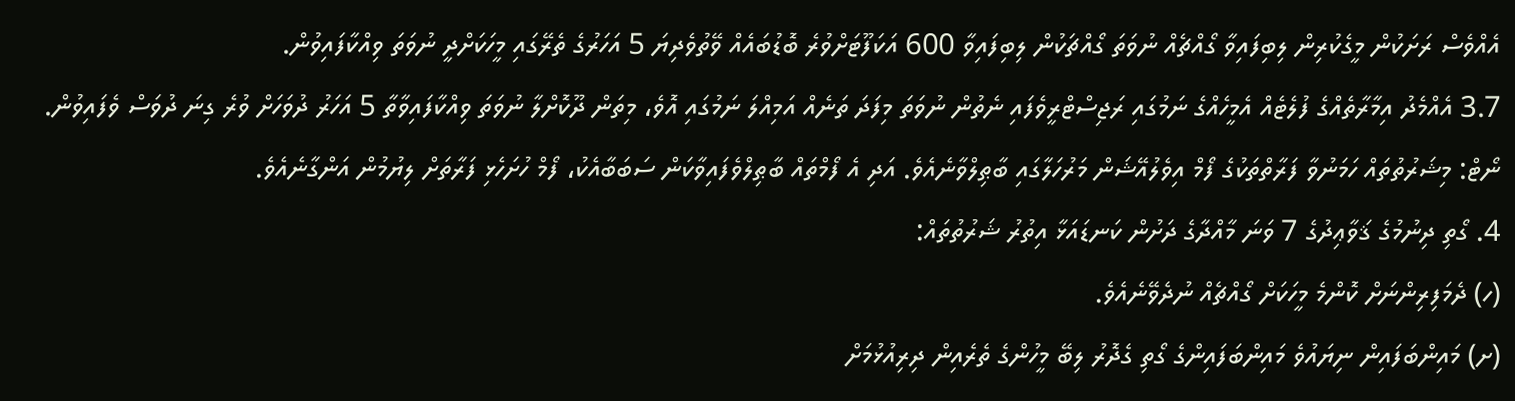އެއްވެސް ރަށަކުން މީގެކުރިން ލިބިފައިވާ ގޯއްޗެއް ނުވަތަ ގޯއްޗަކުން ލިބިފައިވާ 600 އަކަފޫޓަށްވުރެ ބޮޑުބައެއް ވޭތުވެދިޔަ 5 އަހަރުގެ ތެރޭގައި މީހަކަށްދީ ނުވަތަ ވިއްކާފައިވުން.
3.7 އެއްމެދު އިމާރާތެއްގެ ފުލެޓެއް އެމީހެއްގެ ނަމުގައި ރަޖިސްޓްރީވެފައި ނެތުން ނުވަތަ މިފަދަ ތަނެއް އަމިއްލަ ނަމުގައި އޮވެ، މިތަން ދޫކޮށްލާ ނުވަތަ ވިއްކާފައިވާތާ 5 އަހަރު ދުވަހަށް ވުރެ ގިނަ ދުވަސް ވެފައިވުން.
ނޯޓް: މިޝަރުތުތައް ހަމަނުވާ ފަރާތްތަކުގެ ފޯމް އިވެލުއޭޝަން މަރުހަލާގައި ބާޠިލްވާނެއެވެ. އަދި އެ ފޯމްތައް ބާޠިލްވެފައިވާކަން ސަބަބާއެކު، ފޯމް ހުށަހެޅި ފަރާތަށް ލިޔުމުން އަންގާނެއެވެ.
4. ގޯތި ދިނުމުގެ ޤަވާޢިދުގެ 7 ވަނަ މާއްދާގެ ދަށުން ކަނޑައަޅާ އިތުރު ޝަރުތުތައް:
(ހ) ދެމަފިރިންނަށް ކޮންމެ މީހަކަށް ގޯއްޗެއް ނުދެވޭނެއެވެ.
(ށ) މައިންބަފައިން ނިޔައުވެ މައިންބަފައިންގެ ގޯތި ގެދޮރު ލިބޭ މީހުންގެ ތެރެއިން ދިރިއުޅުމަށް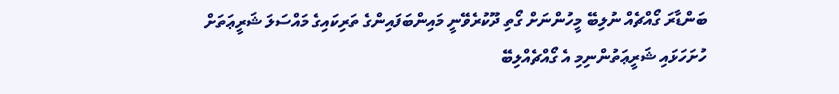ބަންޑާރަ ގޯއްޗެއް ނުލިބޭ މީހުންނަށް ގޯތި ދޫކުރެވޭނީ މައިންބަފައިންގެ ތަރިކައިގެ މައްސަލަ ޝަރީޢަތަށް ހުށަހަޅައި ޝަރީޢަތުންނިމި އެ ގޯއްޗެއްލިބޭ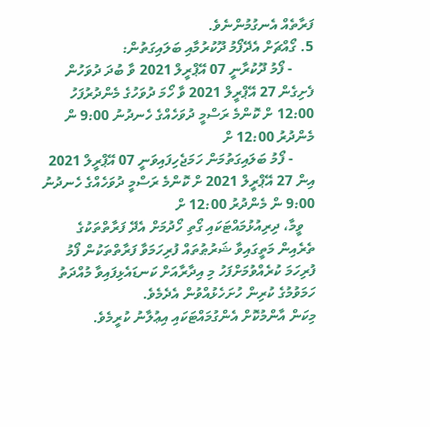ފަރާތެއް އެނގުމުންނެވެ.
5. ގޯއްޗަށް އެދޭފޯމު ދޫކުރުމާއި ބަލައިގަތުން:
      - ފޯމު ދޫކުރާނީ 07 އޭޕްރީލް 2021 ވާ ބުދަ ދުވަހުން ފެށިގެން 27 އޭޕްރީލް 2021 ވާ ހޯމަ ދުވަހުގެ މެންދުރުފަހު 12:00 ށް ކޮންމެ ރަސްމީ ދުވަހެއްގެ ހެނދުނު 9:00 ން މެންދުރު 12:00 ށް
      - ފޯމު ބަލައިގަތުމަން ހަމަޖެހިފައިވަނީ 07 އޭޕްރީލް 2021 އިން 27 އޭޕްރީލް 2021 ށް ކޮންމެ ރަސްމީ ދުވަހެއްގެ ހެނދުނު 9:00 ން މެންދުރު 12:00 ށް
   ވީމާ، ދިރިއުޅުމައްޓަކައި ގޯތި ހޯދުމަށް އެދޭ ފަރާތްތަކުގެ ތެރެއިން މަތީގައިވާ ޝަރުޠުތައް ފުރިހަމަވާ ފަރާތްތަކުން ފޯމު ފުރިހަމަ ކުރެއްވުމަށްފަހު މި އިދާރާއަށް ކަނޑައެޅިފައިވާ މުއްދަތު ހަމަވުމުގެ ކުރިން ހުށަހެޅުއްވުން އެދެމެވެ.
މިކަން އާންމުކޮށް އެންގުމައްޓަކައި އިޢުލާނު ކުރީމެވެ.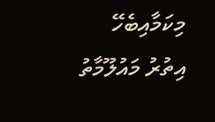މިކަމާއިބެހޭ އިތުރު މައުލޫމާތު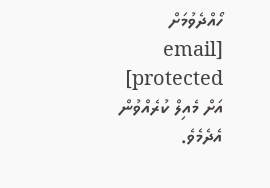ހޯއްދެވުމަށް [email protected] އަށް މެއިލް ކުރެއްވުން އެދެމެވެ.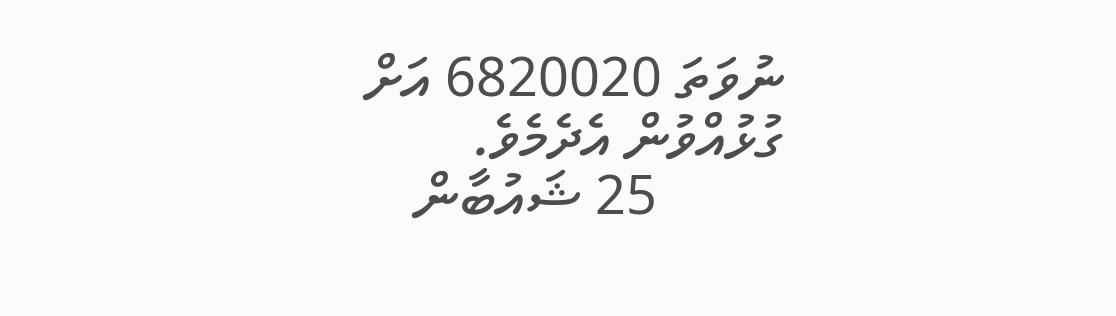ނުވަތަ 6820020 އަށް ގުޅުއްވުން އެދެމެވެ.
         25 ޝައުބާން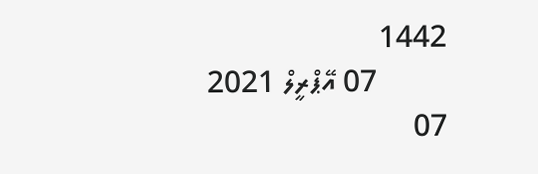1442
         07 އޭޕްރީލް 2021
07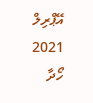އޭޕްރިލް 2021
ހޯދާ